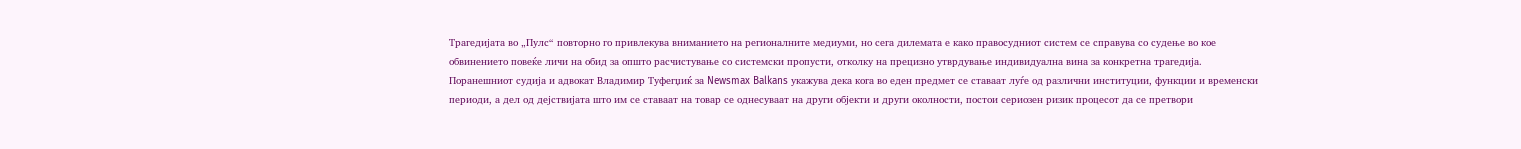Трагедијата во „Пулс“ повторно го привлекува вниманието на регионалните медиуми, но сега дилемата е како правосудниот систем се справува со судење во кое обвинението повеќе личи на обид за општо расчистување со системски пропусти, отколку на прецизно утврдување индивидуална вина за конкретна трагедија. Поранешниот судија и адвокат Владимир Туфегџиќ за Newsmax Balkans укажува дека кога во еден предмет се ставаат луѓе од различни институции, функции и временски периоди, а дел од дејствијата што им се ставаат на товар се однесуваат на други објекти и други околности, постои сериозен ризик процесот да се претвори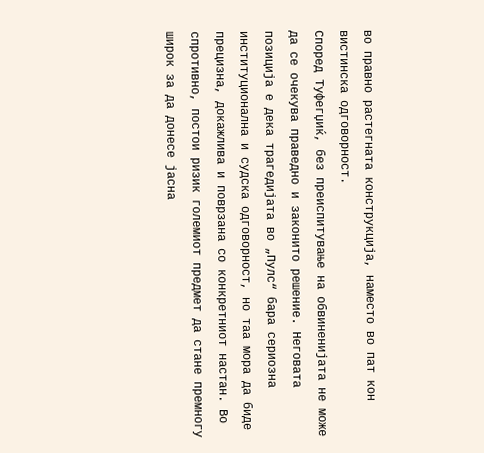во правно растегната конструкција, наместо во пат кон вистинска одговорност.
Според Туфегџиќ, без преиспитување на обвиненијата не може да се очекува праведно и законито решение. Неговата позиција е дека трагедијата во „Пулс“ бара сериозна институционална и судска одговорност, но таа мора да биде прецизна, докажлива и поврзана со конкретниот настан. Во спротивно, постои ризик големиот предмет да стане премногу широк за да донесе јасна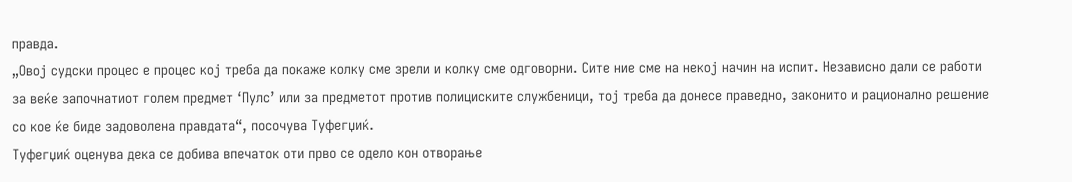правда.
„Овој судски процес е процес кој треба да покаже колку сме зрели и колку сме одговорни. Сите ние сме на некој начин на испит. Независно дали се работи за веќе започнатиот голем предмет ‘Пулс’ или за предметот против полициските службеници, тој треба да донесе праведно, законито и рационално решение со кое ќе биде задоволена правдата“, посочува Туфегџиќ.
Туфегџиќ оценува дека се добива впечаток оти прво се одело кон отворање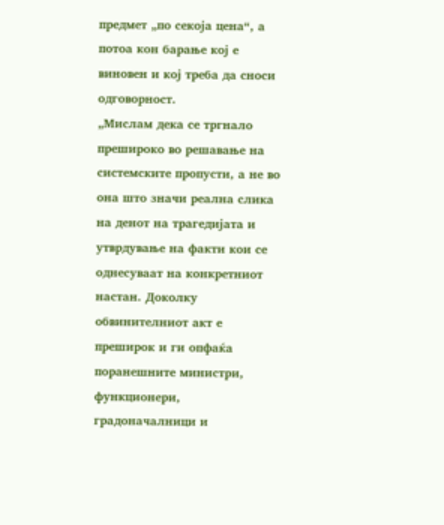предмет „по секоја цена“, а потоа кон барање кој е виновен и кој треба да сноси одговорност.
„Мислам дека се тргнало прешироко во решавање на системските пропусти, а не во она што значи реална слика на денот на трагедијата и утврдување на факти кои се однесуваат на конкретниот настан. Доколку обвинителниот акт е преширок и ги опфаќа поранешните министри, функционери, градоначалници и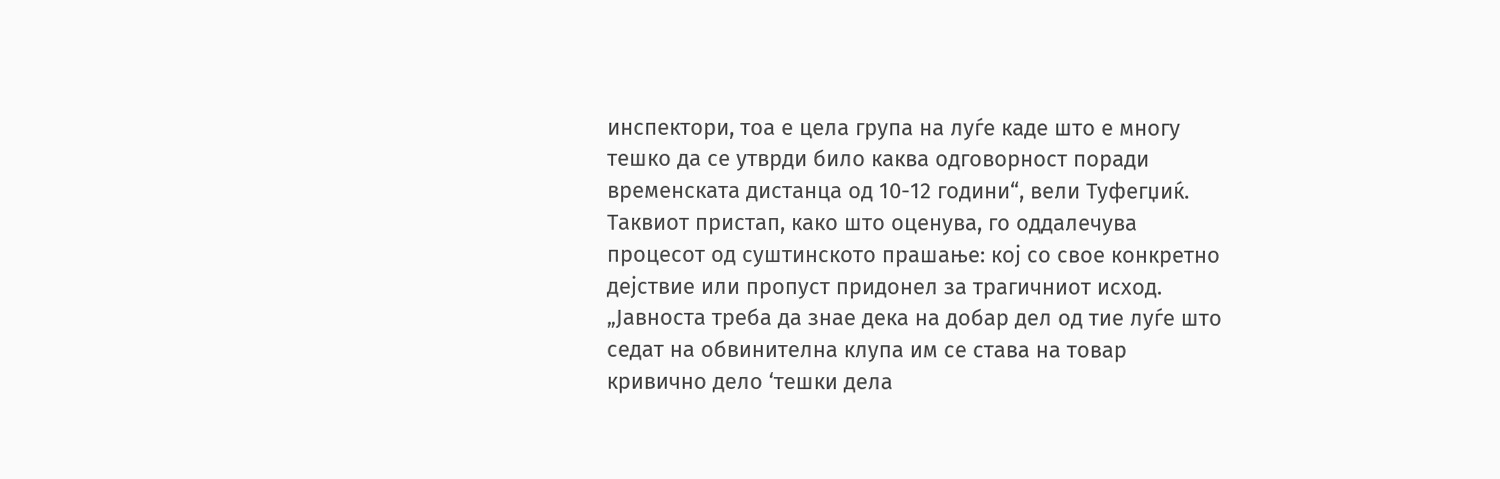инспектори, тоа е цела група на луѓе каде што е многу тешко да се утврди било каква одговорност поради временската дистанца од 10-12 години“, вели Туфегџиќ.
Таквиот пристап, како што оценува, го оддалечува процесот од суштинското прашање: кој со свое конкретно дејствие или пропуст придонел за трагичниот исход.
„Јавноста треба да знае дека на добар дел од тие луѓе што седат на обвинителна клупа им се става на товар кривично дело ‘тешки дела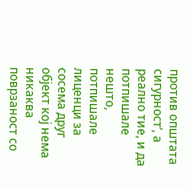против општата сигурност’, а реално тие, и да потпишале нешто, потпишале лиценци за сосема друг објект кој нема никаква поврзаност со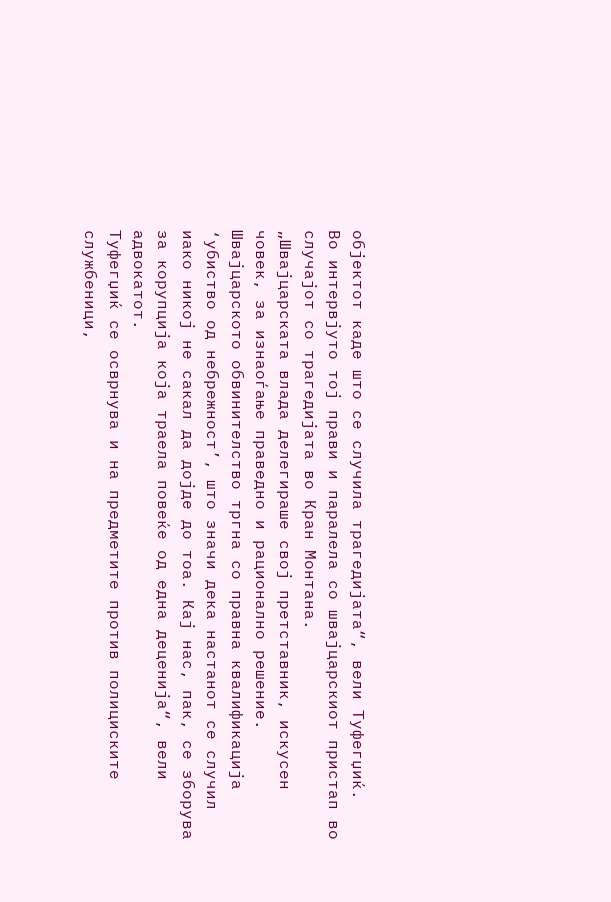објектот каде што се случила трагедијата“, вели Туфегџиќ.
Во интервјуто тој прави и паралела со швајцарскиот пристап во случајот со трагедијата во Кран Монтана.
„Швајцарската влада делегираше свој претставник, искусен човек, за изнаоѓање праведно и рационално решение. Швајцарското обвинителство тргна со правна квалификација ‘убиство од небрежност’, што значи дека настанот се случил иако никој не сакал да дојде до тоа. Кај нас, пак, се зборува за корупција која траела повеќе од една деценија“, вели адвокатот.
Туфегџиќ се осврнува и на предметите против полициските службеници,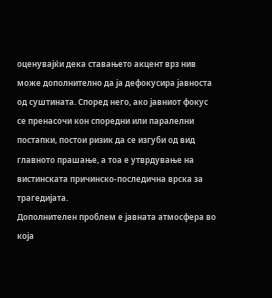оценувајќи дека ставањето акцент врз нив може дополнително да ја дефокусира јавноста од суштината. Според него, ако јавниот фокус се пренасочи кон споредни или паралелни постапки, постои ризик да се изгуби од вид главното прашање, а тоа е утврдување на вистинската причинско-последична врска за трагедијата.
Дополнителен проблем е јавната атмосфера во која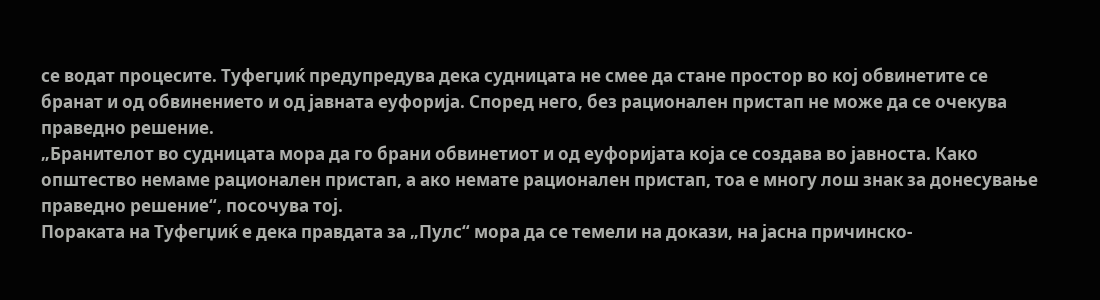се водат процесите. Туфегџиќ предупредува дека судницата не смее да стане простор во кој обвинетите се бранат и од обвинението и од јавната еуфорија. Според него, без рационален пристап не може да се очекува праведно решение.
„Бранителот во судницата мора да го брани обвинетиот и од еуфоријата која се создава во јавноста. Како општество немаме рационален пристап, а ако немате рационален пристап, тоа е многу лош знак за донесување праведно решение“, посочува тој.
Пораката на Туфегџиќ е дека правдата за „Пулс“ мора да се темели на докази, на јасна причинско-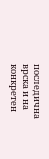последична врска и на конкретен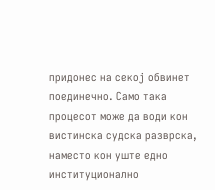придонес на секој обвинет поединечно. Само така процесот може да води кон вистинска судска разврска, наместо кон уште едно институционално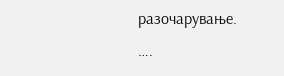разочарување.
….